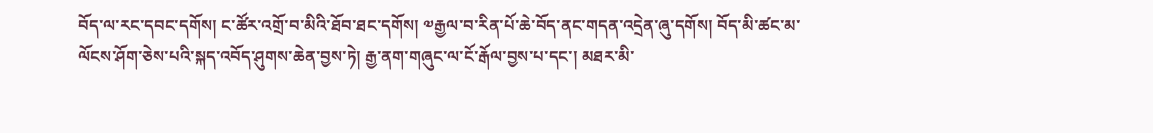བོད་ལ་རང་དབང་དགོས། ང་ཚོར་འགྲོ་བ་མིའི་ཐོབ་ཐང་དགོས། ༧རྒྱལ་བ་རིན་པོ་ཆེ་བོད་ནང་གདན་འདྲེན་ཞུ་དགོས། བོད་མི་ཚང་མ་ལོངས་ཤོག་ཅེས་པའི་སྐད་འབོད་ཤུགས་ཆེན་བྱས་ཏེ། རྒྱ་ནག་གཞུང་ལ་ངོ་རྒོལ་བྱས་པ་དང་། མཐར་མི་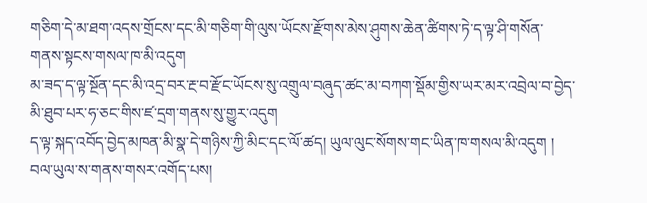གཅིག་དེ་མ་ཐག་འདས་གྲོངས་དང་མི་གཅིག་གི་ལུས་ཡོངས་རྫོགས་མེས་ཤུགས་ཆེན་ཚིགས་ཏེ་ད་ལྟ་ཤི་གསོན་གནས་སྟངས་གསལ་ཁ་མི་འདུག
མ་ཟད་ད་ལྟ་སྔོན་དང་མི་འདྲ་བར་རྔ་བ་རྫོང་ཡོངས་སུ་འགྲུལ་བཞུད་ཚང་མ་བཀག་སྡོམ་གྱིས་ཡར་མར་འབྲེལ་བ་བྱེད་མི་ཐུབ་པར་ཧ་ཅང་གིས་ཛ་དྲག་གནས་སུ་གྱུར་འདུག
ད་ལྟ་སྐད་འབོད་བྱེད་མཁན་མི་སྣ་དེ་གཉིས་ཀྱི་མིང་དང་ལོ་ཚད། ཡུལ་ལུང་སོགས་གང་ཡིན་ཁ་གསལ་མི་འདུག ། བལ་ཡུལ་ས་གནས་གསར་འགོད་པས།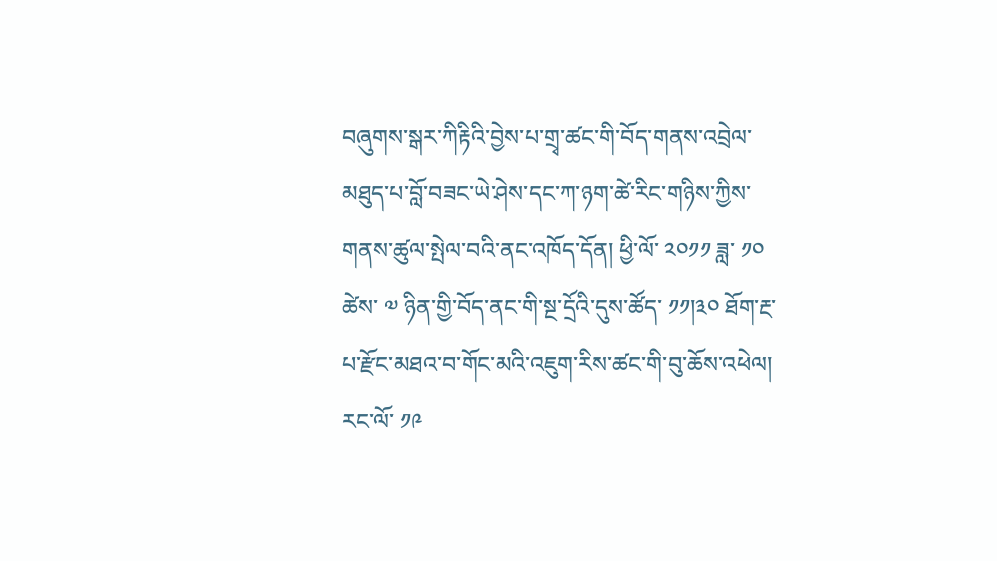བཞུགས་སྒར་ཀིརྟིའི་བྱེས་པ་གྲྭ་ཚང་གི་བོད་གནས་འབྲེལ་མཐུད་པ་བློ་བཟང་ཡེ་ཤེས་དང་ཀ་ཉག་ཚེ་རིང་གཉིས་ཀྱིས་གནས་ཚུལ་སྤེལ་བའི་ནང་འཁོད་དོན། ཕྱི་ལོ་ ༢༠༡༡ ཟླ་ ༡༠ ཚེས་ ༧ ཉིན་གྱི་བོད་ནང་གི་སྔ་དྲོའི་དུས་ཚོད་ ༡༡།༣༠ ཐོག་རྔ་པ་རྫོང་མཐའ་བ་གོང་མའི་འཇུག་རིས་ཚང་གི་བུ་ཆོས་འཕེལ། རང་ལོ་ ༡༩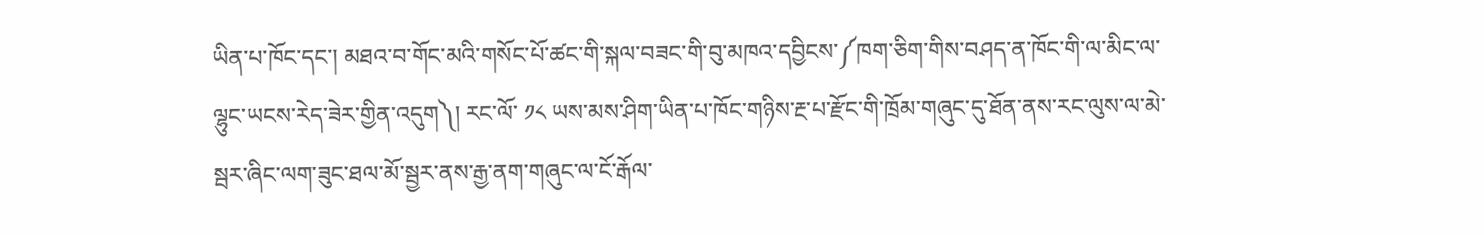ཡིན་པ་ཁོང་དང་། མཐའ་བ་གོང་མའི་གསོང་པོ་ཚང་གི་སྐལ་བཟང་གི་བུ་མཁའ་དབྱིངས་༼ཁག་ཅིག་གིས་བཤད་ན་ཁོང་གི་ལ་མིང་ལ་ལྷུང་ཡངས་རེད་ཟེར་གྱིན་འདུག༽། རང་ལོ་ ༡༨ ཡས་མས་ཤིག་ཡིན་པ་ཁོང་གཉིས་རྔ་པ་རྫོང་གི་ཁྲོམ་གཞུང་དུ་ཐོན་ནས་རང་ལུས་ལ་མེ་ སྦར་ཞིང་ལག་ཟུང་ཐལ་མོ་སྦྱར་ནས་རྒྱ་ནག་གཞུང་ལ་ངོ་རྒོལ་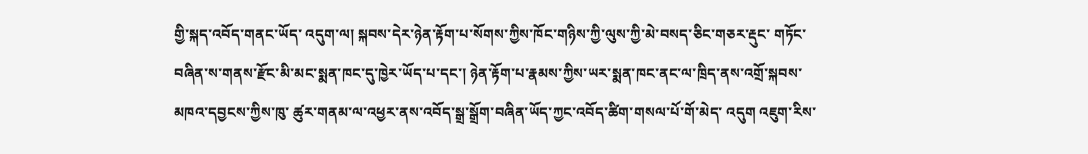གྱི་སྐད་འབོད་གནང་ཡོད་ འདུག་ལ། སྐབས་དེར་ཉེན་རྟོག་པ་སོགས་ཀྱིས་ཁོང་གཉིས་ཀྱི་ལུས་ཀྱི་མེ་བསད་ཅིང་གཅར་རྡུང་ གཏོང་བཞིན་ས་གནས་རྫོང་མི་མང་སྨན་ཁང་དུ་ཁྱེར་ཡོད་པ་དང་། ཉེན་རྟོག་པ་རྣམས་ཀྱིས་ཡར་སྨན་ཁང་ནང་ལ་ཁྲིད་ནས་འགྲོ་སྐབས་མཁའ་དབྱངས་ཀྱིས་ཁུ་ ཚུར་གནམ་ལ་འཕྱར་ནས་འབོད་སྒྲ་སྒྲོག་བཞིན་ཡོད་ཀྱང་འབོད་ཚིག་གསལ་པོ་གོ་མེད་ འདུག འཇུག་རིས་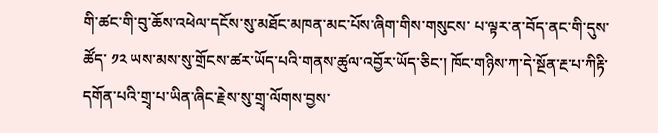གི་ཚང་གི་བུ་ཆོས་འཕེལ་དངོས་སུ་མཐོང་མཁན་མང་པོས་ཞིག་གིས་གསུངས་ པ་ལྟར་ན་བོད་ནང་གི་དུས་ཚོད་ ༡༢ ཡས་མས་སུ་གྲོངས་ཚར་ཡོད་པའི་གནས་ཚུལ་འབྱོར་ཡོད་ཅིང་། ཁོང་གཉིས་ཀ་དེ་སྔོན་རྔ་པ་ཀིརྟི་དགོན་པའི་གྲྭ་པ་ཡིན་ཞིང་རྗེས་སུ་གྲྭ་ལོགས་བྱས་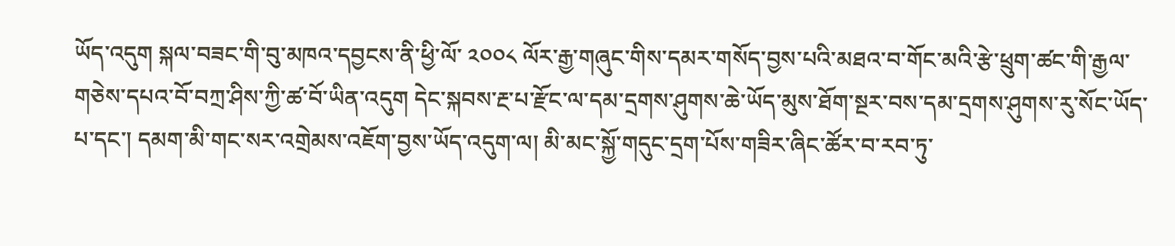ཡོད་འདུག སྐལ་བཟང་གི་བུ་མཁའ་དབྱངས་ནི་ཕྱི་ལོ་ ༢༠༠༨ ལོར་རྒྱ་གཞུང་གིས་དམར་གསོད་བྱས་པའི་མཐའ་བ་གོང་མའི་རྩེ་ཕྲུག་ཚང་གི་རྒྱལ་གཅེས་དཔའ་བོ་བཀྲ་ཤིས་ཀྱི་ཚ་བོ་ཡིན་འདུག དེང་སྐབས་རྔ་པ་རྫོང་ལ་དམ་དྲགས་ཤུགས་ཆེ་ཡོད་མུས་ཐོག་སྔར་བས་དམ་དྲགས་ཤུགས་རུ་སོང་ཡོད་པ་དང་། དམག་མི་གང་སར་འགྲེམས་འཇོག་བྱས་ཡོད་འདུག་ལ། མི་མང་སྐྱོ་གདུང་དྲག་པོས་གཟིར་ཞིང་ཚོར་བ་རབ་ཏུ་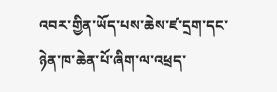འབར་གྱིན་ཡོད་པས་ཆེས་ཛ་དྲག་དང་ཉེན་ཁ་ཆེན་པོ་ཞིག་ལ་འཕྲད་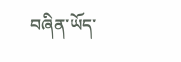བཞིན་ཡོད་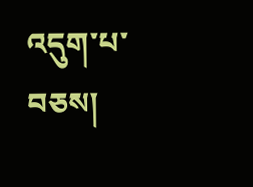འདུག་པ་བཅས།